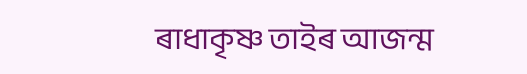ৰাধাকৃষ্ণ তাইৰ আজন্ম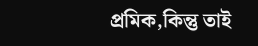প্ৰমিক,কিন্তু তাই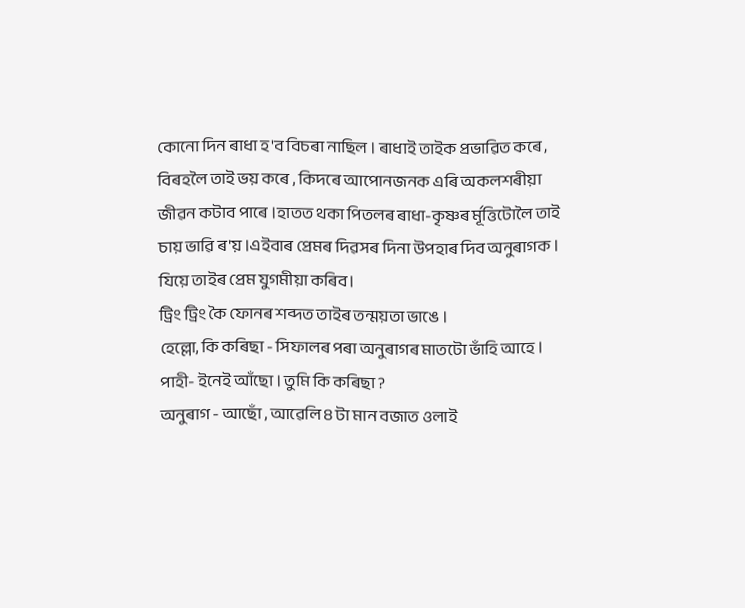কোনো দিন ৰাধা হ'ব বিচৰা নাছিল । ৰাধাই তাইক প্ৰভাৱিত কৰে , বিৰহলৈ তাই ভয় কৰে , কিদৰে আপোনজনক এৰি অকলশৰীয়া জীৱন কটাব পাৰে ।হাতত থকা পিতলৰ ৰাধা-কৃষ্ণৰ ৰ্মূত্তিটোলৈ তাই চায় ভাৱি ৰ'য় ।এইবাৰ প্ৰেমৰ দিৱসৰ দিনা উপহাৰ দিব অনুৰাগক । যিয়ে তাইৰ প্ৰেম যুগমীয়া কৰিব।
ট্ৰিং ট্ৰিং কৈ ফোনৰ শব্দত তাইৰ তন্ময়তা ভাঙে ।
হেল্লো, কি কৰিছা - সিফালৰ পৰা অনুৰাগৰ মাতটো ভাঁহি আহে । পাহী- ইনেই আঁছো । তুমি কি কৰিছা ?
অনুৰাগ - আছোঁ , আৱেলি ৪ টা মান বজাত ওলাই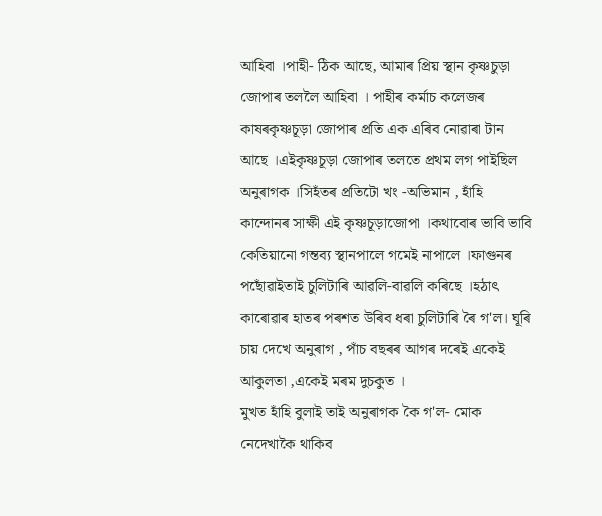আহিবা ।পাহী- ঠিক আছে, আমাৰ প্ৰিয় স্থান কৃষ্ণচুড়া জোপাৰ তললৈ আহিবা । পাহীৰ কৰ্মাচ কলেজৰ কাষৰকৃষ্ণচূড়া জোপাৰ প্ৰতি এক এৰিব নোৱাৰা টান আছে ।এইকৃষ্ণচূড়া জোপাৰ তলতে প্ৰথম লগ পাইছিল অনুৰাগক ।সিহঁতৰ প্ৰতিটো খং -অভিমান , হাঁহি কান্দোনৰ সাক্ষী এই কৃষ্ণচূড়াজোপা ।কথাবোৰ ভাবি ভাবি কেতিয়ানো গন্তব্য স্থানপালে গমেই নাপালে ।ফাগুনৰ পছোঁৱাইতাই চুলিটাৰি আৱলি-বাৱলি কৰিছে ।হঠাৎ কাৰোৱাৰ হাতৰ পৰশত উৰিব ধৰা চুলিটাৰি ৰৈ গ'ল। ঘূৰি চায় দেখে অনুৰাগ , পাঁচ বছৰৰ আগৰ দৰেই একেই আকুলতা ,একেই মৰম দুচকুত ।
মুখত হাঁহি বুলাই তাই অনুৰাগক কৈ গ'ল- মোক নেদেখাকৈ থাকিব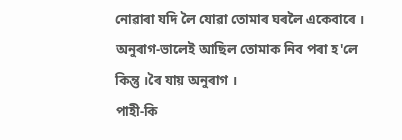নোৱাৰা যদি লৈ যোৱা তোমাৰ ঘৰলৈ একেবাৰে ।
অনুৰাগ-ভালেই আছিল তোমাক নিব পৰা হ'লে কিন্তু ।ৰৈ যায় অনুৰাগ ।
পাহী-কি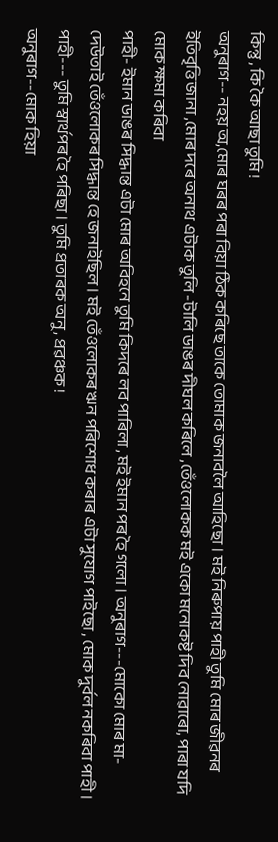কিন্তু , কি কৈ আছা তুমি !
অনুৰাগ-- নহয় অ,মোৰ ঘৰৰ পৰা বিয়া ঠিক কৰিছে তাকে তোমাক জনাবলৈ আহিছো । মই নিৰুপায় পাহী তুমি মোৰ জীৱনৰ ইতিবৃত্তি জানা ,মোৰ দৰে অনাথ এটাক তুলি -টালি ডাঙৰ দীঘল কৰিলে ,তেঁওলোকক মই একো মনোকষ্ট দিব নোৱাৰো, পাৰা যদি মোক ক্ষমা কৰিবা
পাহী- ইমান ডাঙৰ সিদ্ধান্ত এটা মোৰ অবিহনে তুমি কিদৰে লব পাৰিলা , মই ইমান পৰ হৈ গলো । অনুৰাগ---মোকো মোৰ মা-দেউতাই তেঁওলোকৰ সিদ্ধান্ত হে জনাইছিল । মই তেঁওলোকৰ ঋন পৰিশোধ কৰাৰ এটা সুযোগ পাইছো , মোক দুৰ্বল নকৰিবা পাহী । পাহী--- তুমি স্বাৰ্থপৰ হৈ পৰিছা । তুমি প্ৰতাৰক অনু , প্ৰৱঞ্চক !
অনুৰাগ--মোক হিয়া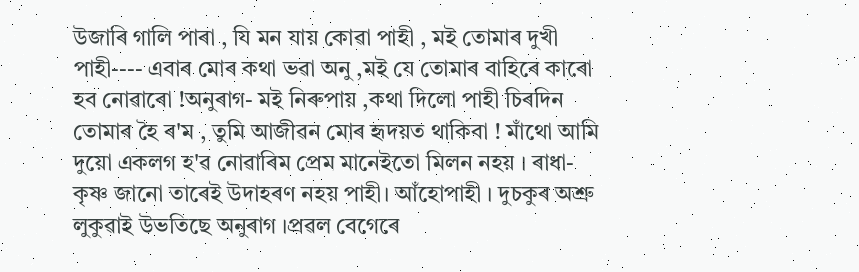উজাৰি গালি পাৰা , যি মন যায় কোৱা পাহী , মই তোমাৰ দুখী পাহী---- এবাৰ মোৰ কথা ভৱা অনু ,মই যে তোমাৰ বাহিৰে কাৰো হব নোৱাৰো !অনুৰাগ- মই নিৰুপায় ,কথা দিলো পাহী চিৰদিন তোমাৰ হৈ ৰ'ম , তুমি আজীৱন মোৰ হৃদয়ত থাকিবা ! মাঁথো আমি দুয়ো একলগ হ'ৱ নোৱাৰিম প্ৰেম মানেইতো মিলন নহয় । ৰাধা- কৃষ্ণ জানো তাৰেই উদাহৰণ নহয় পাহী। আঁহোপাহী । দুচকুৰ অশ্ৰু লুকুৱাই উভতিছে অনুৰাগ ।প্ৰৱল বেগেৰে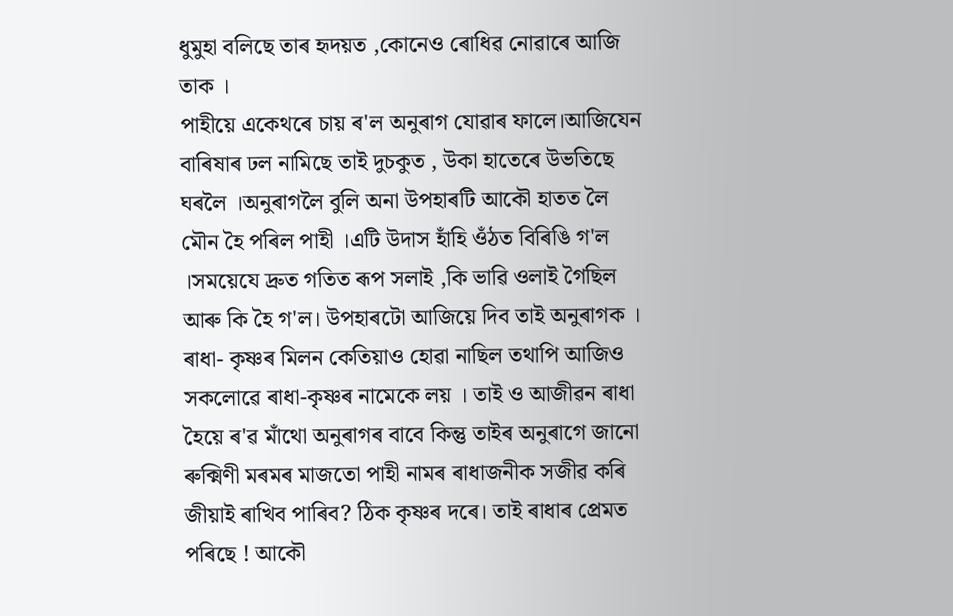ধুমুহা বলিছে তাৰ হৃদয়ত ,কোনেও ৰোধিৱ নোৱাৰে আজি তাক ।
পাহীয়ে একেথৰে চায় ৰ'ল অনুৰাগ যোৱাৰ ফালে।আজিযেন বাৰিষাৰ ঢল নামিছে তাই দুচকুত , উকা হাতেৰে উভতিছে ঘৰলৈ ।অনুৰাগলৈ বুলি অনা উপহাৰটি আকৌ হাতত লৈ মৌন হৈ পৰিল পাহী ।এটি উদাস হাঁহি ওঁঠত বিৰিঙি গ'ল ।সময়েযে দ্ৰুত গতিত ৰূপ সলাই ,কি ভাৱি ওলাই গৈছিল আৰু কি হৈ গ'ল। উপহাৰটো আজিয়ে দিব তাই অনুৰাগক । ৰাধা- কৃষ্ণৰ মিলন কেতিয়াও হোৱা নাছিল তথাপি আজিও সকলোৱে ৰাধা-কৃষ্ণৰ নামেকে লয় । তাই ও আজীৱন ৰাধা হৈয়ে ৰ'ৱ মাঁথো অনুৰাগৰ বাবে কিন্তু তাইৰ অনুৰাগে জানো ৰুক্মিণী মৰমৰ মাজতো পাহী নামৰ ৰাধাজনীক সজীৱ কৰি জীয়াই ৰাখিব পাৰিব? ঠিক কৃষ্ণৰ দৰে। তাই ৰাধাৰ প্ৰেমত পৰিছে ! আকৌ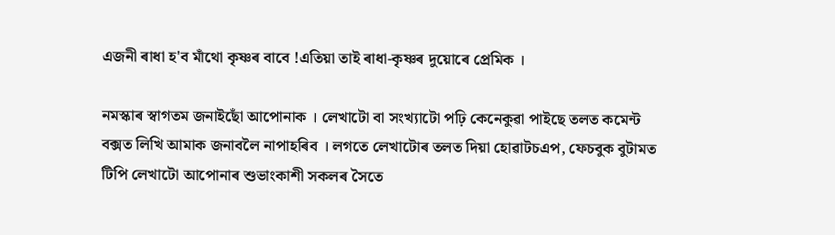এজনী ৰাধা হ'ব মাঁথো কৃষ্ণৰ বাবে !এতিয়া তাই ৰাধা-কৃষ্ণৰ দুয়োৰে প্ৰেমিক ।

নমস্কাৰ স্বাগতম জনাইছোঁ আপোনাক । লেখাটো বা সংখ্যাটো পঢ়ি কেনেকুৱা পাইছে তলত কমেন্ট বক্সত লিখি আমাক জনাবলৈ নাপাহৰিব । লগতে লেখাটোৰ তলত দিয়া হোৱাটচএপ, ফেচবুক বুটামত টিপি লেখাটো আপোনাৰ শুভাংকাশী সকলৰ সৈতে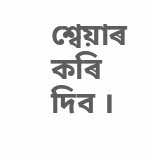শ্বেয়াৰ কৰি দিব ।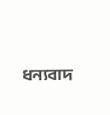ধন্যবাদ